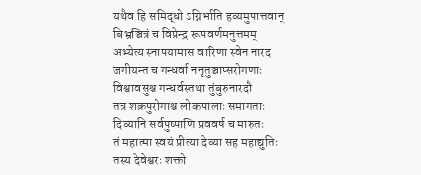यथैव हि समिद्धो ऽग्निर्भाति हव्यमुपात्तवान्
बिभ्रञ्चित्रं च विप्रेन्द्र रूपवर्णमनुत्तमम्
अभ्येत्य स्नापयामास वारिणा स्वेन नारद
जगीयन्त च गन्धर्वा ननृतुञ्चाप्सरोगणाः
विश्वावसुश्च गन्धर्वस्तथा तुंबुरुनारदौ
तत्र शक्रपुरोगाश्च लोकपालाः समागताः
दिव्यानि सर्वपुष्पाणि प्रववर्ष च मारुतः
तं महात्मा स्वयं प्रीत्या देव्या सह महाद्युतिः
तस्य देवेश्वरः शक्तो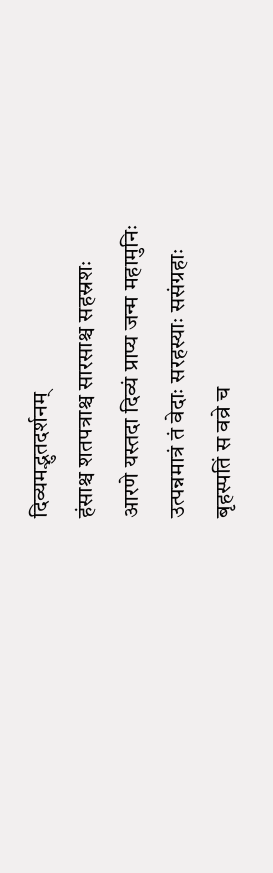दिव्यमद्भुतदर्शनम्
हंसाश्च शतपत्राश्च सारसाश्च सहस्रशः
आरणे यस्तदा दिव्यं प्राप्य जन्म महामुनिः
उत्पन्नमात्रं तं वेदाः सरहस्याः ससंग्रहाः
बृहस्पतिं स वव्रे च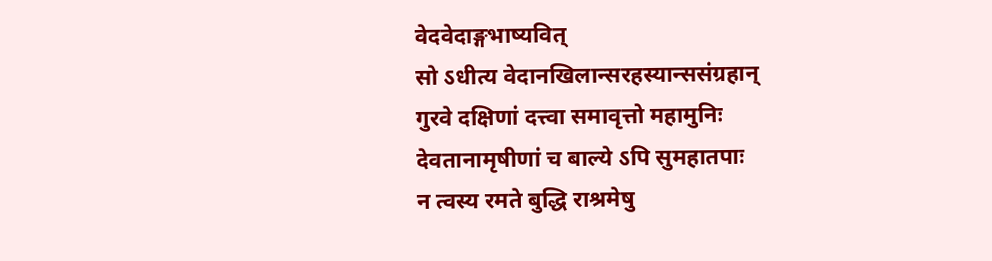वेदवेदाङ्गभाष्यवित्
सो ऽधीत्य वेदानखिलान्सरहस्यान्ससंग्रहान्
गुरवे दक्षिणां दत्त्वा समावृत्तो महामुनिः
देवतानामृषीणां च बाल्ये ऽपि सुमहातपाः
न त्वस्य रमते बुद्धि राश्रमेषु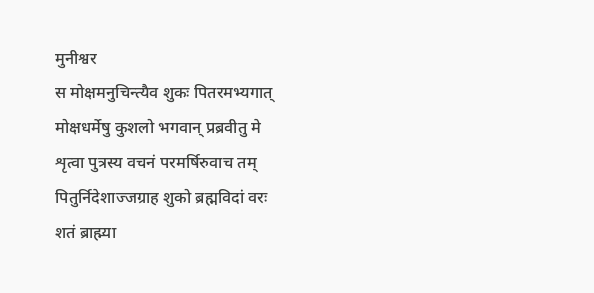मुनीश्वर
स मोक्षमनुचिन्त्यैव शुकः पितरमभ्यगात्
मोक्षधर्मेषु कुशलो भगवान् प्रब्रवीतु मे
शृत्वा पुत्रस्य वचनं परमर्षिरुवाच तम्
पितुर्निदेशाज्जग्राह शुको ब्रह्मविदां वरः
शतं ब्राह्म्या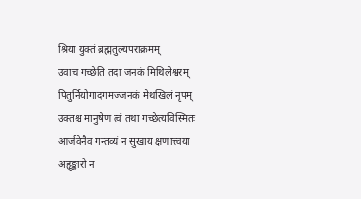श्रिया युक्तं ब्रह्मतुल्यपराक्रमम्
उवाच गच्छेति तदा जनकं मिथिलेश्वरम्
पितुर्नियोगादगमज्जनकं मेथखिलं नृपम्
उक्तश्च मानुषेण त्वं तथा गच्छेत्यविस्मितः
आर्जवेनैव गन्तव्यं न सुखाय क्षणात्त्वया
अहॄङ्कारो न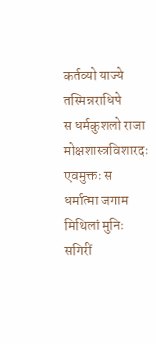कर्तव्यो याज्ये तस्मिन्नराधिपे
स धर्मकुशलो राजा मोक्षशास्त्रविशारदः
एवमुक्तः स धर्मात्मा जगाम मिथिलां मुनिः
सगिरीं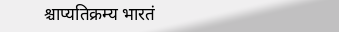श्चाप्यतिक्रम्य भारतं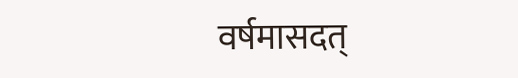वर्षमासदत्